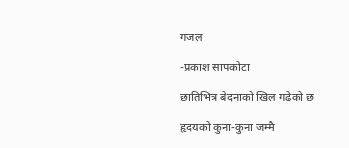गजल

-प्रकाश सापकोटा

छातिभित्र बेदनाको खिल गढेको छ

हृदयको कुना-कुना जम्मै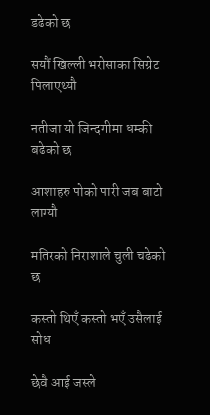डढेको छ

सयौं खिल्ली भरोसाका सिग्रेट पिलाएथ्यौ

नतीजा यो जिन्दगीमा धम्की बढेको छ

आशाहरु पोको पारी जब बाटो लाग्यौ

मतिरको निराशाले चुली चढेको छ

कस्तो थिएँ कस्तो भएँ उसैलाई सोध

छेवै आई जस्ले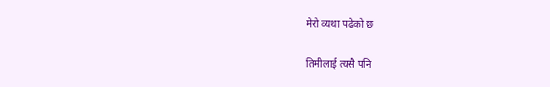मेरो व्यथा पढेको छ

तिमीलाई त्यसै पनि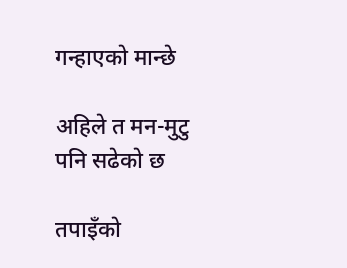गन्हाएको मान्छे

अहिले त मन-मुटु पनि सढेको छ

तपाइँको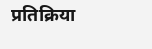प्रतिक्रिया